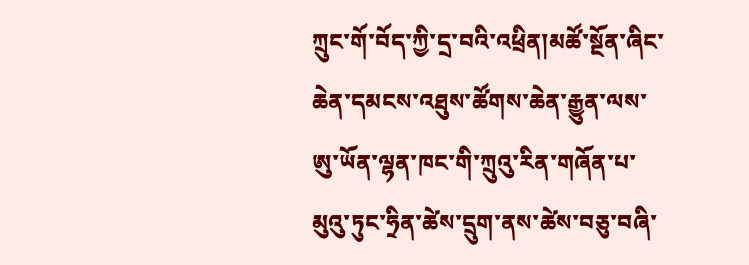ཀྲུང་གོ་བོད་ཀྱི་དྲ་བའི་འཕྲིན།མཚོ་སྔོན་ཞིང་ཆེན་དམངས་འཐུས་ཚོགས་ཆེན་རྒྱུན་ལས་ཨུ་ཡོན་ལྷན་ཁང་གི་ཀྲུའུ་རིན་གཞོན་པ་མུའུ་ཏུང་ཧྲིན་ཚེས་དྲུག་ནས་ཚེས་བཅུ་བཞི་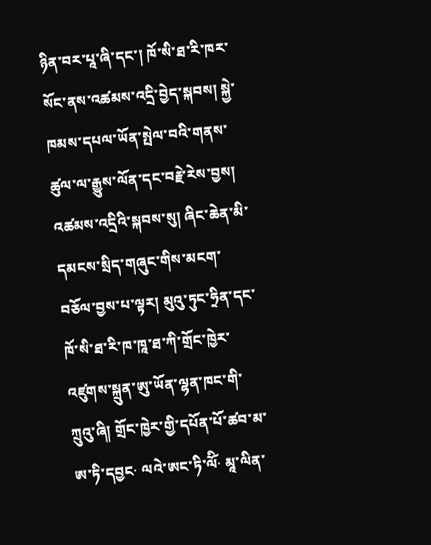ཉིན་བར་པཱ་ཞི་དང་། ཁོ་སི་ཐ་རི་ཁར་སོང་ནས་འཚམས་འདྲི་བྱེད་སྐབས། སྐྱེ་ཁམས་དཔལ་ཡོན་སྤེལ་བའི་གནས་ཚུལ་ལ་རྒྱུས་ལོན་དང་བརྗེ་རེས་བྱས། འཚམས་འདྲིའི་སྐབས་སུ། ཞིང་ཆེན་མི་དམངས་སྲིད་གཞུང་གིས་མངག་བཅོལ་བྱས་པ་ལྟར། མུའུ་ཏུང་ཧྲིན་དང་ཁོ་སི་ཐ་རི་ཁ་ཁཱ་ཐ་ཀི་གྲོང་ཁྱེར་འཛུགས་སྐྲུན་ཨུ་ཡོན་ལྷན་ཁང་གི་ཀྲུའུ་ཞི། གྲོང་ཁྱེར་གྱི་དཔོན་པོ་ཚབ་མ་ཨ་ཏི་དབྱང· ལའེ་ཨང་ཏི་ལོི· མཱ་ལིན་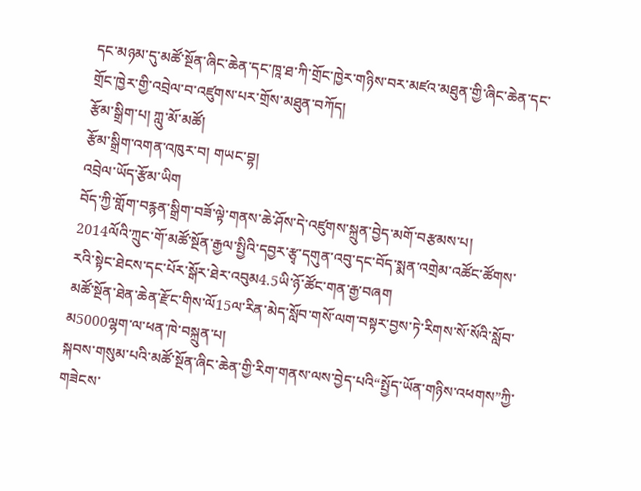དང་མཉམ་དུ་མཚོ་སྔོན་ཞིང་ཆེན་དང་ཁཱ་ཐ་ཀི་གྲོང་ཁྱེར་གཉིས་བར་མཛའ་མཐུན་གྱི་ཞིང་ཆེན་དང་གྲོང་ཁྱེར་གྱི་འབྲེལ་བ་འཛུགས་པར་གྲོས་མཐུན་བཀོད།
རྩོམ་སྒྲིག་པ། ཀླུ་མོ་མཚོ།
རྩོམ་སྒྲིག་འགན་འཁུར་བ། གཡང་བྷ།
འབྲེལ་ཡོད་རྩོམ་ཡིག
བོད་ཀྱི་གློག་བརྙན་སྒྲིག་བཟོ་ལྟེ་གནས་ཆེ་ཤོས་དེ་འཛུགས་སྐྲུན་བྱེད་མགོ་བརྩམས་པ།
2014ལོའི་ཀྲུང་གོ་མཚོ་སྔོན་རྒྱལ་སྤྱིའི་དབྱར་རྩྭ་དགུན་འབུ་དང་བོད་སྨན་འགྲེམ་འཚོང་ཚོགས་རའི་སྟེང་ཐེངས་དང་པོར་སྒོར་ཐེར་འབུམ4.5ཡི་ཉོ་ཚོང་གན་རྒྱ་བཞག
མཚོ་སྔོན་ཐེན་ཆེན་རྫོང་གིས་ལོ15ལ་རིན་མེད་སློབ་གསོ་ལག་བསྟར་བྱས་ཏེ་རིགས་སོ་སོའི་སློབ་མ5000ལྷག་ལ་ཕན་ཁེ་བསྐྲུན་པ།
སྐབས་གསུམ་པའི་མཚོ་སྔོན་ཞིང་ཆེན་གྱི་རིག་གནས་ལས་བྱེད་པའི“སྤྱོད་ཡོན་གཉིས་འཕགས”ཀྱི་གཟེངས་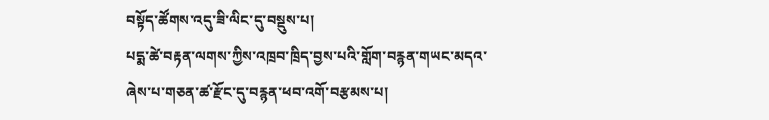བསྟོད་ཚོགས་འདུ་ཟི་ལིང་དུ་བསྡུས་པ།
པདྨ་ཚེ་བརྟན་ལགས་ཀྱིས་འཁྲབ་ཁྲིད་བྱས་པའི་གློག་བརྙན་གཡང་མདའ་ཞེས་པ་གཅན་ཚ་རྫོང་དུ་བརྙན་ཕབ་འགོ་བརྩམས་པ།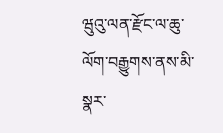ཝུའུ་ལན་རྫོང་ལ་ཆུ་ལོག་བརྒྱུགས་ནས་མི་སྣར་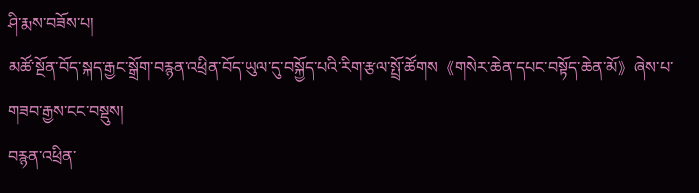ཤི་རྨས་བཟོས་པ།
མཚོ་སྔོན་བོད་སྐད་རྒྱང་སྒྲོག་བརྙན་འཕྲིན་བོད་ཡུལ་དུ་བསྐྱོད་པའི་རིག་རྩལ་སྤྲོ་ཚོགས《གསེར་ཆེན་དཔང་བསྟོད་ཆེན་མོ》ཞེས་པ་གཟབ་རྒྱས་ངང་བསྡུས།
བརྙན་འཕྲིན་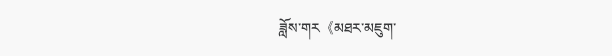ཟློས་གར《མཐར་མཇུག་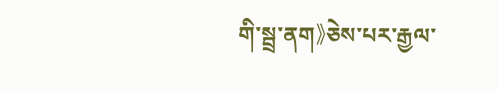གི་སྦྲ་ནག》ཅེས་པར་རྒྱལ་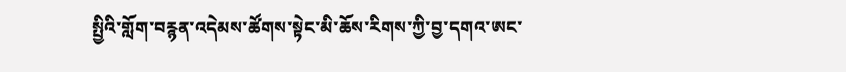སྤྱིའི་གློག་བརྙན་འདེམས་ཚོགས་སྟེང་མི་ཆོས་རིགས་ཀྱི་བྱ་དགའ་ཨང་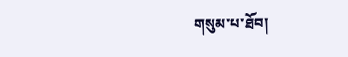གསུམ་པ་ཐོབ།